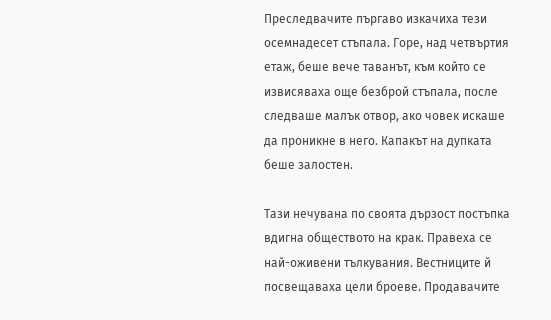Преследвачите пъргаво изкачиха тези осемнадесет стъпала. Горе, над четвъртия етаж, беше вече таванът, към който се извисяваха още безброй стъпала, после следваше малък отвор, ако човек искаше да проникне в него. Капакът на дупката беше залостен.

Тази нечувана по своята дързост постъпка вдигна обществото на крак. Правеха се най-оживени тълкувания. Вестниците й посвещаваха цели броеве. Продавачите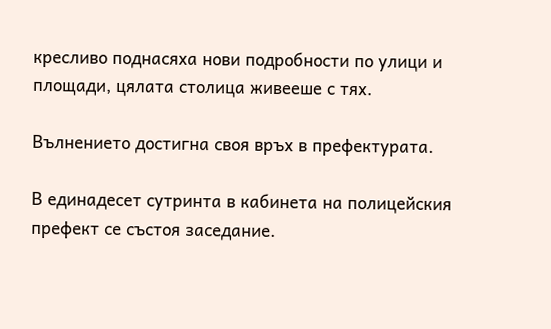кресливо поднасяха нови подробности по улици и площади, цялата столица живееше с тях.

Вълнението достигна своя връх в префектурата.

В единадесет сутринта в кабинета на полицейския префект се състоя заседание.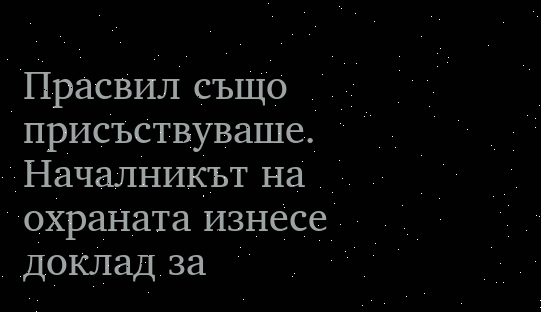Прасвил също присъствуваше. Началникът на охраната изнесе доклад за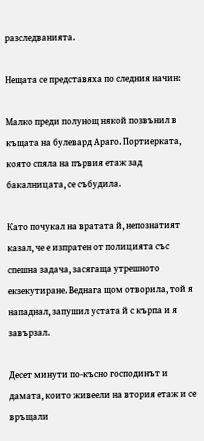разследванията.

Нещата се представяха по следния начин:

Малко преди полунощ някой позвънил в къщата на булевард Араго. Портиерката, която спяла на първия етаж зад бакалницата, се събудила.

Като почукал на вратата й, непознатият казал, че е изпратен от полицията със спешна задача, засягаща утрешното екзекутиране. Веднага щом отворила, той я нападнал, запушил устата й с кърпа и я завързал.

Десет минути по-късно господинът и дамата, които живеели на втория етаж и се връщали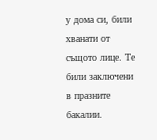у дома си, били хванати от същото лице. Те били заключени в празните бакалии.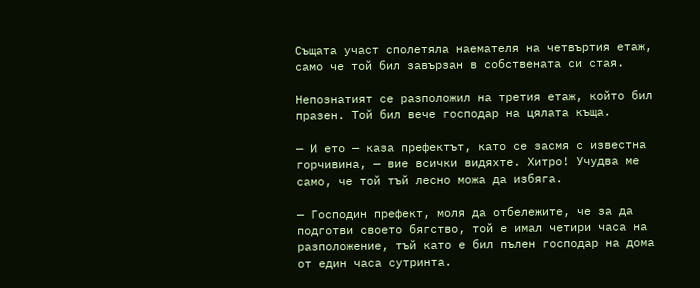Същата участ сполетяла наемателя на четвъртия етаж, само че той бил завързан в собствената си стая.

Непознатият се разположил на третия етаж, който бил празен. Той бил вече господар на цялата къща.

— И ето — каза префектът, като се засмя с известна горчивина, — вие всички видяхте. Хитро! Учудва ме само, че той тъй лесно можа да избяга.

— Господин префект, моля да отбележите, че за да подготви своето бягство, той е имал четири часа на разположение, тъй като е бил пълен господар на дома от един часа сутринта.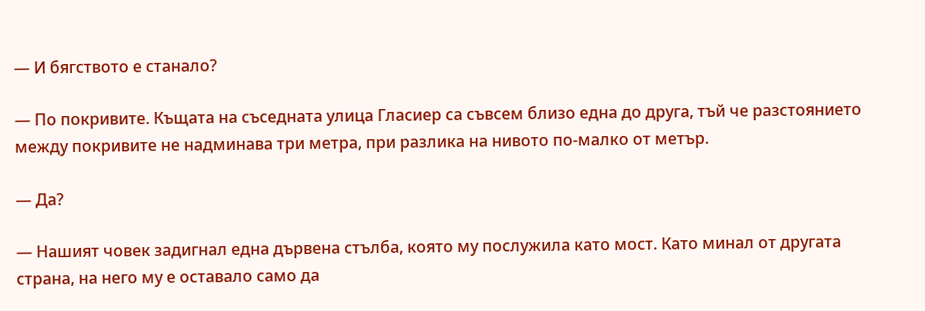— И бягството е станало?

— По покривите. Къщата на съседната улица Гласиер са съвсем близо една до друга, тъй че разстоянието между покривите не надминава три метра, при разлика на нивото по-малко от метър.

— Да?

— Нашият човек задигнал една дървена стълба, която му послужила като мост. Като минал от другата страна, на него му е оставало само да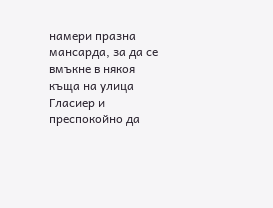намери празна мансарда, за да се вмъкне в някоя къща на улица Гласиер и преспокойно да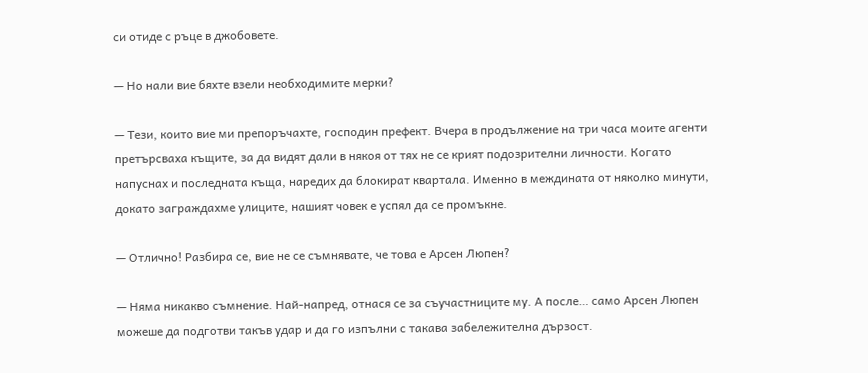си отиде с ръце в джобовете.

— Но нали вие бяхте взели необходимите мерки?

— Тези, които вие ми препоръчахте, господин префект. Вчера в продължение на три часа моите агенти претърсваха къщите, за да видят дали в някоя от тях не се крият подозрителни личности. Когато напуснах и последната къща, наредих да блокират квартала. Именно в междината от няколко минути, докато заграждахме улиците, нашият човек е успял да се промъкне.

— Отлично! Разбира се, вие не се съмнявате, че това е Арсен Люпен?

— Няма никакво съмнение. Най-напред, отнася се за съучастниците му. А после… само Арсен Люпен можеше да подготви такъв удар и да го изпълни с такава забележителна дързост.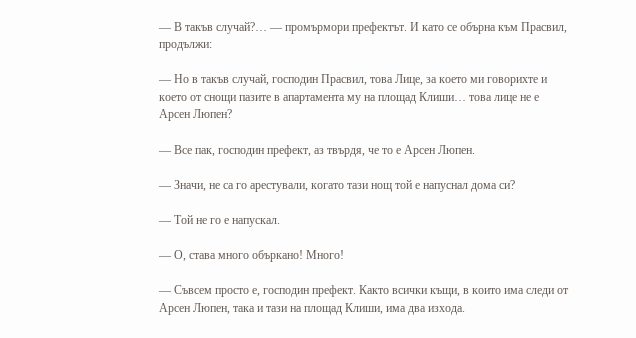— В такъв случай?… — промърмори префектът. И като се обърна към Прасвил, продължи:

— Но в такъв случай, господин Прасвил, това Лице, за което ми говорихте и което от снощи пазите в апартамента му на площад Клиши… това лице не е Арсен Люпен?

— Все пак, господин префект, аз твърдя, че то е Арсен Люпен.

— Значи, не са го арестували, когато тази нощ той е напуснал дома си?

— Той не го е напускал.

— О, става много объркано! Много!

— Съвсем просто е, господин префект. Както всички къщи, в които има следи от Арсен Люпен, така и тази на площад Клиши, има два изхода.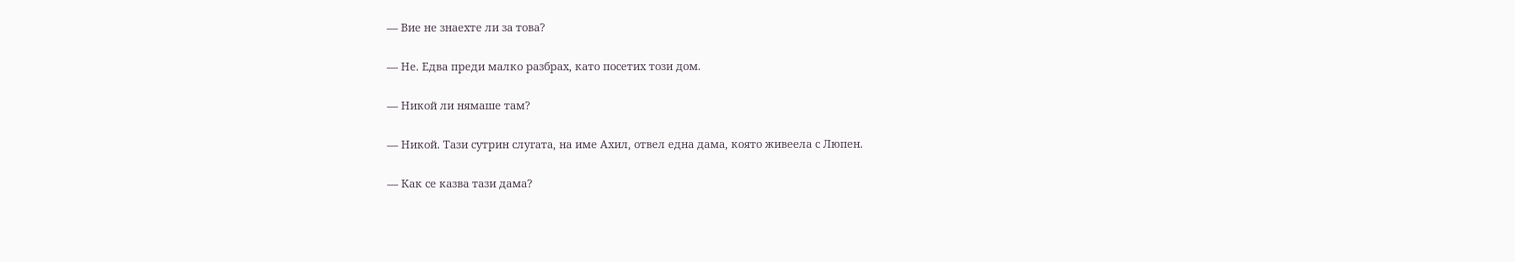— Вие не знаехте ли за това?

— Не. Едва преди малко разбрах, като посетих този дом.

— Никой ли нямаше там?

— Никой. Тази сутрин слугата, на име Ахил, отвел една дама, която живеела с Люпен.

— Как се казва тази дама?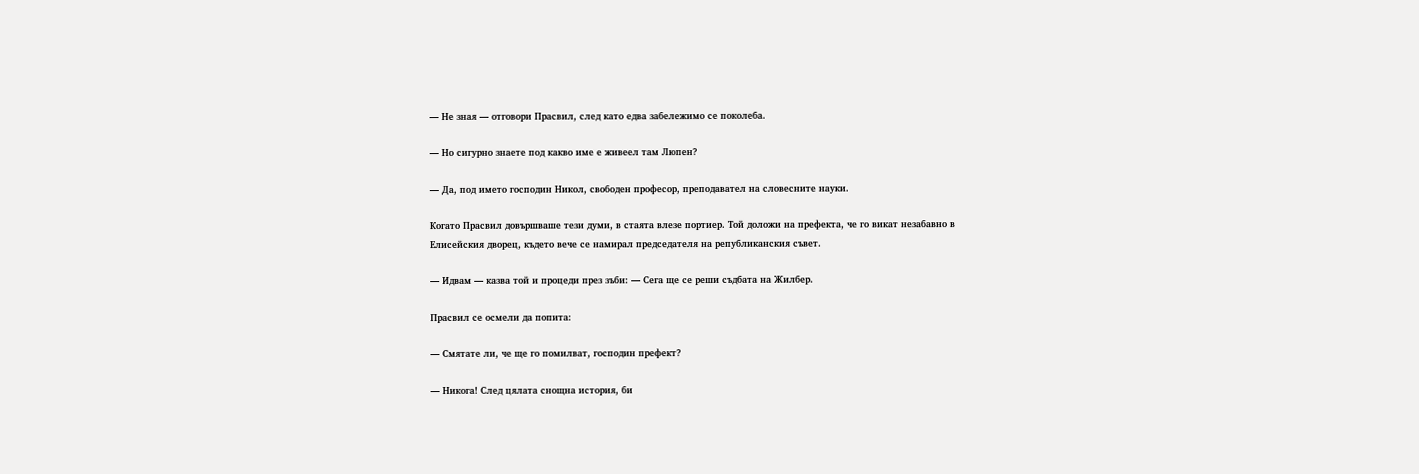— Не зная — отговори Прасвил, след като едва забележимо се поколеба.

— Но сигурно знаете под какво име е живеел там Люпен?

— Да, под името господин Никол, свободен професор, преподавател на словесните науки.

Когато Прасвил довършваше тези думи, в стаята влезе портиер. Той доложи на префекта, че го викат незабавно в Елисейския дворец, където вече се намирал председателя на републиканския съвет.

— Идвам — казва той и процеди през зъби: — Сега ще се реши съдбата на Жилбер.

Прасвил се осмели да попита:

— Смятате ли, че ще го помилват, господин префект?

— Никога! След цялата снощна история, би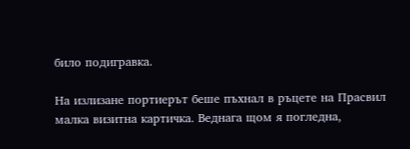било подигравка.

На излизане портиерът беше пъхнал в ръцете на Прасвил малка визитна картичка. Веднага щом я погледна,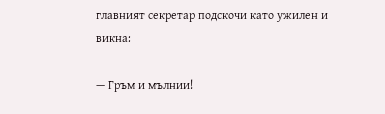главният секретар подскочи като ужилен и викна:

— Гръм и мълнии!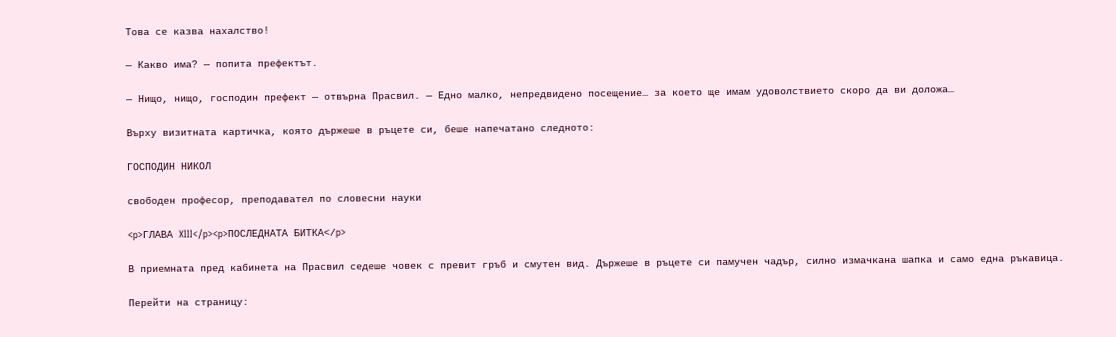Това се казва нахалство!

— Какво има? — попита префектът.

— Нищо, нищо, господин префект — отвърна Прасвил. — Едно малко, непредвидено посещение… за което ще имам удоволствието скоро да ви доложа…

Върху визитната картичка, която държеше в ръцете си, беше напечатано следното:

ГОСПОДИН НИКОЛ

свободен професор, преподавател по словесни науки

<p>ГЛАВА XIII</p><p>ПОСЛЕДНАТА БИТКА</p>

В приемната пред кабинета на Прасвил седеше човек с превит гръб и смутен вид. Държеше в ръцете си памучен чадър, силно измачкана шапка и само една ръкавица.

Перейти на страницу: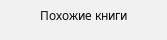Похожие книги